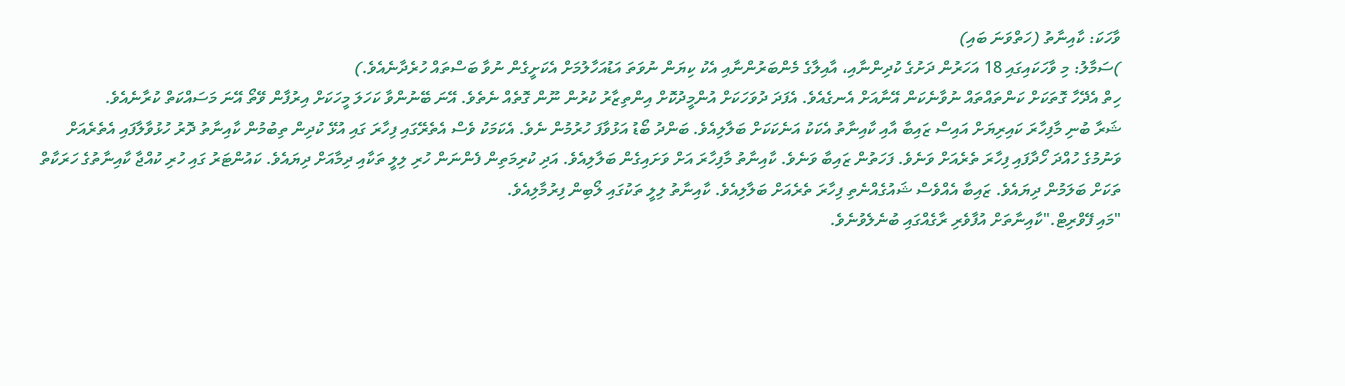ވާހަކަ: ކާއިނާތު (ހަތްވަނަ ބައި)
)ސަމާލު: މި ވާހަކައިގައި 18 އަހަރުން ދަށުގެ ކުދިންނާއި، އާއިލާގެ މެންބަރުންނާއި އެކު ކިޔަން ނުވަތަ އަޑުއަހާލުމަށް އެކަށީގެން ނުވާ ބަސްތައް ހުރެދާނެއެވެ.)
ހިތް އެދޭހާ ގޮތަކަށް ކަންތައްތައް ނުވާނެކަން އޭނާއަށް އެނގެއެވެ. އެފަދަ ދުވަހަކަށް އުންމީދުކޮށް އިންތިޒާރު ކުރުން ނޫން ގޮތެއް ނެތެވެ. އޭނަ ބޭނުންވާ ކަހަލަ މީހަކަށް އިރުފާން ވޭތޯ އޭނަ މަސައްކަތް ކުރާނެއެވެ.
ޝަރާ ބުނި މާފިހާރަ ކައިރިޔަށް އައިސް ޒައިބާ އާއި ކާއިނާތު އެކަކު އަނެކަކަށް ބަލާލިއެވެ. ބަންދު ބޯޑު އަޅުވާފަ ހުރުމުން ނެވެ. އެކަމަކު ވެސް އެތެރޭގައި ފިހާރަ ގައި އުޅޭ ކުދިން ތިބުމުން ކާއިނާތު ދޮރު ހުޅުވާލާފައި އެތެރެއަށް ވަނުމުގެ ހުއްދަ ހޯދާފައި ފިހާރަ ތެރެއަށް ވަނެވެ. ފަހަތުން ޒައިބާ ވަނެވެ. ކާއިނާތު މާފިހާރަ އަށް ވަށައިގެން ބަލާލިއެވެ. އަދި ކުރިމަތިން ފެންނަން ހުރި ލިލީ ތަކާއި ދިމާއަށް ދިޔައެވެ. ކައުންޓަރު ގައި ހުރި ކުއްޖާ ކާއިނާތުގެ ހަރަކާތް ތަކަށް ބަލަމުން ދިޔައެވެ. ޒައިބާ އެއްވެސް ޝައުގެއްނެތި ފިހާރަ ތެރެއަށް ބަލާލިއެވެ. ކާއިނާތު ލިލީ ތަކުގައި ލޯބިން ފިރުމާލިއެވެ.
"މައި ފޭވްރިޓް."ކާއިނާތަށް އުފާވެރި ރާގެއްގައި ބުނެލެވުނެވެ.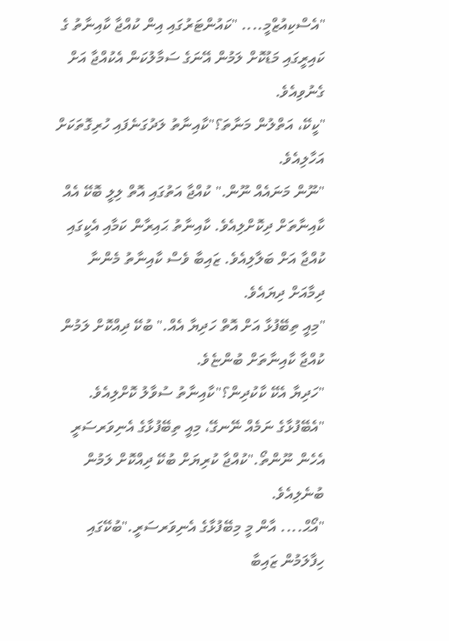"އެސްކިއުޒްމީ.... "ކައުންޓަރުގައި އިން ކުއްޖާ ކާއިނާތު ގެ ކައިރީގައި މަޑުކޮށް ލަމުން އޭނަގެ ސަމާލުކަން އެކުއްޖާ އަށް ގެނުވިއެވެ.
"ކީކޭ، އަތްލުން މަނާތަ؟"ކާއިނާތު ލަދުގަނެފައި ހުރިގޮތަކަށް އަހާލިއެވެ.
"ނޫން މަނައެއް ނޫން." ކުއްޖާ އަތުގައި އޮތް ލިލީ ބޮކޭ އެއް ކާއިނާތަށް ދިކޮށްލިއެވެ. ކާއިނާތު ޙައިރާން ކަމާއި އެކީގައި ކުއްޖާ އަށް ބަލާލިއެވެ. ޒައިބާ ވެސް ކާއިނާތު މެންނާ ދިމާއަށް ދިޔައެވެ.
"މިއީ ތިބޭފުޅާ އަށް އޮތް ހަދިޔާ އެއް." ބުކޭ ދިއްކޮށް ލަމުން ކުއްޖާ ކާއިނާތަށް ބުންޏެވެ.
"ހަދިޔާ އެކޭ ކާކުދިން؟"ކާއިނާތު ސުވާލު ކޮށްލިއެވެ.
"އެބޭފުޅާގެ ނަމެއް ނޭނގޭ، މިއީ ތިބޭފުޅާގެ އެނިވަރސަރީ އެހެން ނޫންތޯ."ކުއްޖާ ކުރިޔަށް ބުކޭ ދިއްކޮށް ލަމުން ބުނެލިއެވެ.
"އޯޙް.... އާން މީ މިބޭފުޅާގެ އެނިވަރސަރީ."ބުކޭގައި ހިފާލަމުން ޒައިބާ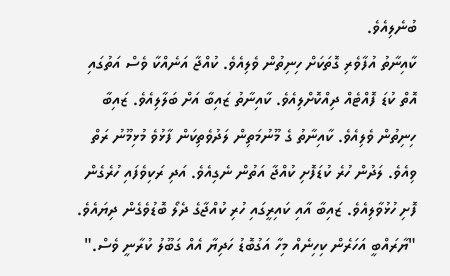ބުނެލިއެވެ.
ކާއިނާތު އުފާވެރި ގޮތަކަށް ހިނިތުން ވެލިއެވެ. ކުއްޖާ އަނެއްކާ ވެސް އަތުގައި އޮތް ކުޑަ ފޮއްޓެއް ދިއްކޮށްލިއެވެ. ކާއިނާތު ޒައިބާ އަށް ބަލާލިއެވެ. ޒައިބާ ހިނިތުން ވެލިއެވެ. ކާއިނާތު ގެ މޫނުމަތިން ލަދުވެތިކަން ފާޅުވެ މުޅިމޫނު ރަތް ވިއެވެ. ލަދުން ހުރެ ކުޑަފޮށި ކުއްޖާ އަތުން ނެގިއެވެ. އަދި ރަކިވެފައި ހުރެގެން ފޮށި ހުޅުވާލިއެވެ. ޒައިބާ އާއި ކައިރީގައި ހުރި ކުއްޖާގެ ދެލޯ ބޮޑުވެގެން ދިޔައެވެ.
"ޔާރައްބީ އަހަރެން ކިހިނެއް މިހާ އަގުބޮޑު ހަދިޔާ އެއް ގަބޫލު ކުރާނީ ވެސް."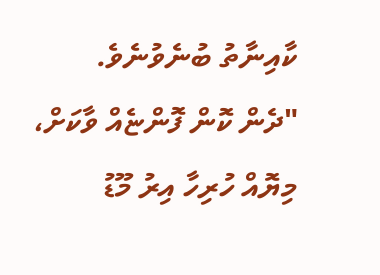ކާއިނާތު ބުނެވުނެވެ.
"ދެން ކޮން ފޮންޏެއް ވާކަށް، މިޔޮއް ހުރިހާ އިރު މޫޑު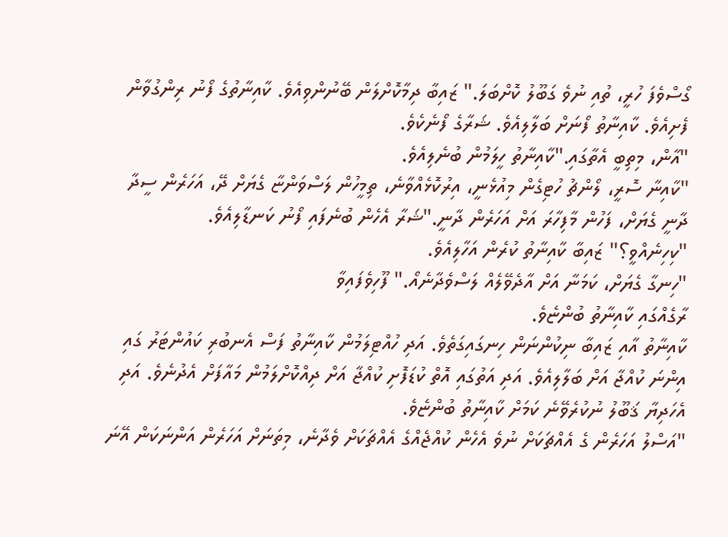ގޯސްވެފަ ހުރީ، ތުއި ނުވެ ގަބޫލު ކޮށްބަލަ." ޒައިބާ ދިމާކޮށްލަން ބޭނުންވިއެވެ. ކާއިނާތުގެ ފޯނު ރިންގުވާން ފެށިއެވެ. ކާއިނާތު ފޯނަށް ބަލާލިއެވެ. ޝަރާގެ ފޯނެކެވެ.
"އާން، މިތިބީ އެތާގައި."ކާއިނާތު ހީލަމުން ބުނެލިއެވެ.
"ކާއިނާ ސޮރީ، ލޯންޗު ހުޓިގެން މިއުޅެނީ، އިރުކޮޅެއްވާނެ، ތިމީހުން ލަސްވަންޏާ ގެޔަށް ދޭ، އަހަރެން ސީދާ ދާނީ ގެޔަށް، ފަހުން މާފިހާރަ އަށް އަހަރެން ދާނީ."ޝަރާ އެހެން ބުނެފައި ފޯނު ކަނޑާލިއެވެ.
"ކިހިނެއްވީ؟" ޒައިބާ ކާއިނާތު ކުރެން އަހާލިއެވެ.
"ހިނގާ ގެޔަށް، ކަމަނާ އަށް އާދެވޭލެއް ލަސްވެދާނެއޯ." ފޫހިވެފައިވާ
ރާގެއްގައި ކާއިނާތު ބުންޏެވެ.
ކާއިނާތު އާއި ޒައިބާ ނިކުންނަން ހިނގައިގަތެވެ. އަދި ހުއްޓިލަމުން ކާއިނާތު ފަސް އެނބުރި ކައުންޓަރު ގައި އިންނަ ކުއްޖާ އަށް ބަލާލިއެވެ. އަދި އަތުގައި އޮތް ކުޑަފޮށި ކުއްޖާ އަށް ދިއްކޮށްލަމުން މައާފަށް އެދުނެވެ. އަދި އެހަދިޔާ ޤަބޫލު ނުކުރެވޭނެ ކަމަށް ކާއިނާތު ބުންޏެވެ.
"އަސްލު އަހަރެން ގެ އެއްޗަކަށް ނުވެ އެހެން ކުއްޖެއްގެ އެއްޗަކަށް ވެދާނެ، މިތަނަށް އަހަރެން އަންނަކަން އޭނަ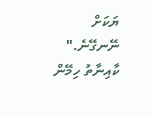ޔަކަށް ނޭނގޭނެ." ކާއިނާތު ހިމޭން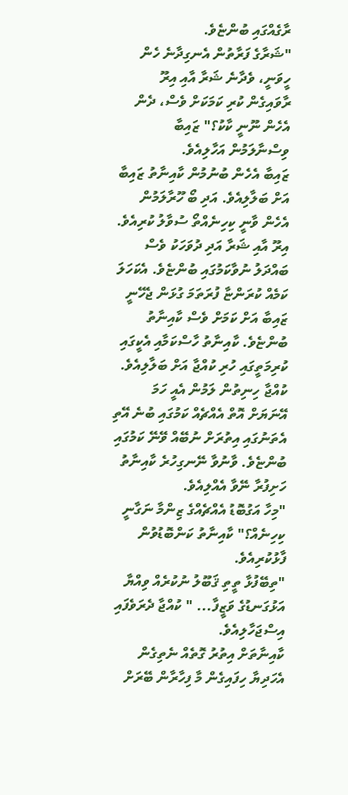ރާގެއްގައި ބުންޏެވެ.
"ޝަރާގެ ފަރާތުން އެނގިދާނެ ހެން ހީވަނީ، ވެދާނެ ޝަރާ އާއި އިރޫ ރާވައިގެން ކުރި ކަމަކަށް ވެސް، ދެން އެހެން ނޫނީ ކާކު؟" ޒައިބާ ވިސްނާލަމުން އަހާލިއެވެ.
ޒައިބާ އެހެން ބުނުމުން ކާއިނާތު ޒައިބާ އަށް ބަލާލިއެވެ. އަދި ބޯ ހޫރާލަމުން އެހެން ވާނީ ކިހިނެއްތޯ ސުވާލު ކުރިއެވެ. އިރޫ އާއި ޝަރާ އަދި ދުވަހަކު ވެސް ބައްދަލު ނުވާކަމުގައި ބުންޏެވެ. އެކަހަލަ ކަމެއް ކުރަންޏާ ފުރަތަމަ ގުޅަން ޖެހޭނީ ޒައިބާ އަށް ކަމަށް ވެސް ކާއިނާތު ބުންޏެވެ. ކާއިނާތު ހާސްކަމާއި އެކީގައި ކުރިމަތީގައި ހުރި ކުއްޖާ އަށް ބަލާލިއެވެ. ކުއްޖާ ހިނިތުން ލަމުން އެއީ ހަމަ އޭނަޔަށް އޮތް އެއްޗެއް ކަމުގައި ބުނެ އޭތި އެތަނުގައި އިތުރަށް ނުބޭއް ވޭނޭ ކަމުގައި ބުންޏެވެ. ވާނުވާ ނޭނގިހުރެ ކާއިނާތު ހަށިފުރާ ނޭވާ އެއްލިއެވެ.
"މިހާ އަގުބޮޑު އެއްޗެއްގެ ޒިންމާ ނަގާނީ ކިހިނެއް؟" ކާއިނާތު ކަންބޮޑުވުން ފާޅުކުރިއެވެ.
"ތިބޭފުޅާ ތީތި ޤަބޫލު ނުކުރެއް ވިއްޔާ އަޅުގަނޑުގެ ވަޒީފާ... " ކުއްޖާ ދެރަވެފައި އިސްޖަހާލިއެވެ.
ކާއިނާތަށް އިތުރު ގޮތެއް ނެތިގެން އެހަދިޔާ ހިފައިގެން މާ ފިހާރާން ބޭރަށް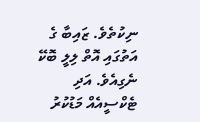ނިކުތެވެ. ޒައިބާ ގެ އަތުގައި އޮތް ލިލީ ބޮކޭ ނެގިއެވެ. އަދި ޓެކްސީއެއް މަޑުކުރު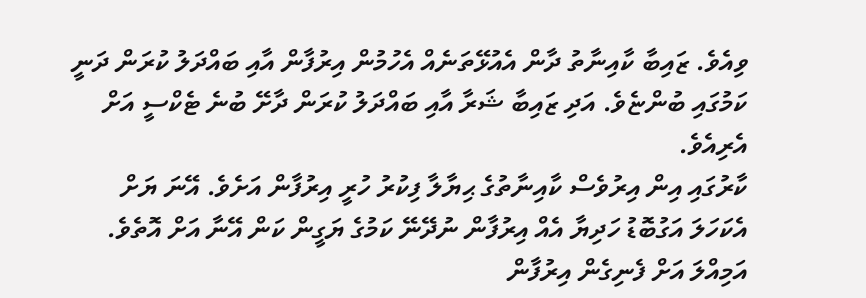ވިއެވެ. ޒައިބާ ކާއިނާތު ދާން އެއުޅޭތަނެއް އެހުމުން އިރުފާން އާއި ބައްދަލު ކުރަން ދަނީ ކަމުގައި ބުންޏެވެ. އަދި ޒައިބާ ޝަރާ އާއި ބައްދަލު ކުރަން ދާށޭ ބުނެ ޓެކްސީ އަށް އެރިއެވެ.
ކާރުގައި އިން އިރުވެސް ކާއިނާތުގެ ޙިޔާލާ ފިކުރު ހުރީ އިރުފާން އަށެވެ. އޭނަ ޔަށް އެކަހަލަ އަގުބޮޑު ހަދިޔާ އެއް އިރުފާން ނުދޭނޭ ކަމުގެ ޔަގީން ކަން އޭނާ އަށް އޮތެވެ. އަމިއްލަ އަށް ފެނިގެން އިރުފާން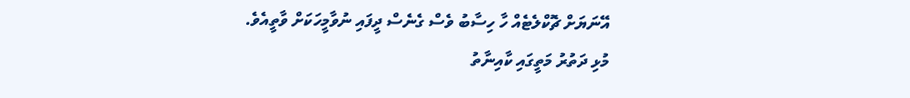އޭނަޔަށް ޗޮކްލެޓެއް ހާ ހިސާބު ވެސް ގެނެސް ދީފައި ނުވާމީހަކަށް ވާތީއެވެ.
މުޅި ދަތުރު މަތީގައި ކާއިނާތު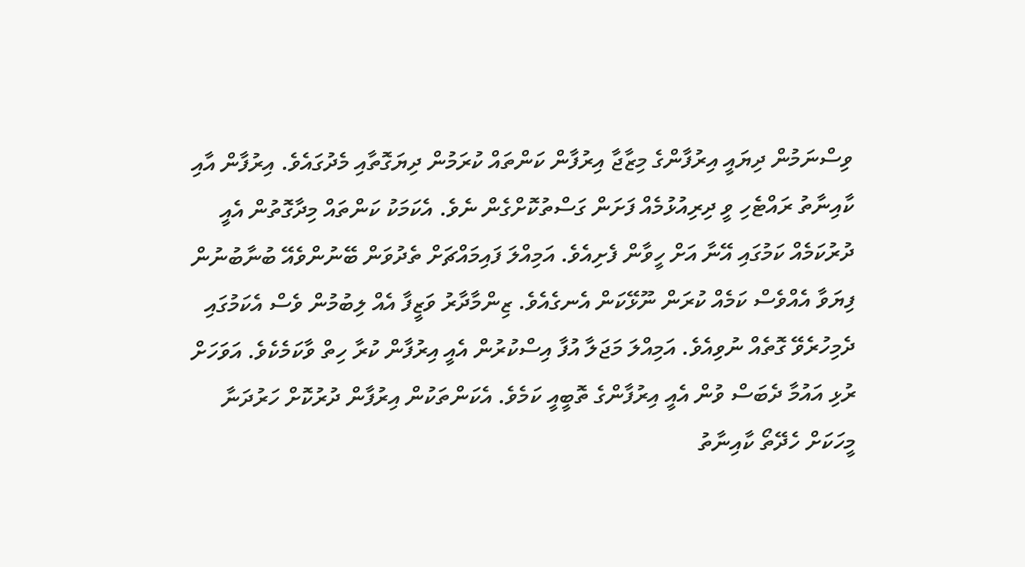ވިސްނަމުން ދިޔައީ އިރުފާންގެ މިޒާޖާ އިރުފާން ކަންތައް ކުރަމުން ދިޔަގޮތާއި މެދުގައެވެ. އިރުފާން އާއި ކާއިނާތު ރައްޓެހި ވީ ދިރިއުޅުމެއް ފަށަން ގަސްތުކޮށްގެން ނެވެ. އެކަމަކު ކަންތައް މިދާގޮތުން އެއީ ދުރުކަމެއް ކަމުގައި އޭނާ އަށް ހީވާން ފެށިއެވެ. އަމިއްލަ ފައިމައްޗަށް ތެދުވަން ބޭނުންވެއޭ ބުނާބުނުން ފިޔަވާ އެއްވެސް ކަމެއް ކުރަން ނޫޅޭކަން އެނގެއެވެ. ޒިންމާދާރު ވަޒީފާ އެއް ލިބުމުން ވެސް އެކަމުގައި ދެމިހުރެވޭ ގޮތެއް ނުވިއެވެ. އަމިއްލަ މަޖަލާ އުފާ އިސްކުރުން އެއީ އިރުފާން ކުރާ ހިތް ވާކަމެކެވެ. އަވަހަށް ރުޅި އައުމާ ދެބަސް ވުން އެއީ އިރުފާންގެ ތޮބީއީ ކަމެވެ. އެކަންތަކުން އިރުފާން ދުރުކޮށް ހަރުދަނާ މީހަކަށް ހެދޭތޯ ކާއިނާތު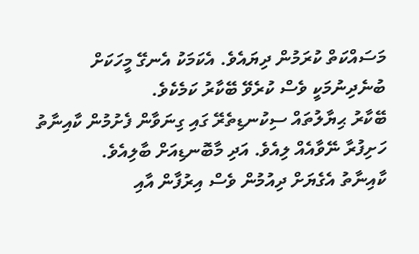މަސައްކަތް ކުރަމުން ދިޔައެވެ. އެކަމަކު އެނގޭ މީހަކަށް ބުނެދިނުމަކީ ވެސް ކުރެވޭ ބޭކާރު ކަމެކެވެ.
ބޭކާރު ޙިޔާލުތައް ސިކުނޑިތެރޭ ގައި ގިނަވާން ފެށުމުން ކާއިނާތު ހަށިފުރާ ނޭވާއެއް ލިއެވެ. އަދި މާބޮނޑިއަށް ބާލިއެވެ.
ކާއިނާތު އެގެޔަށް ދިއުމުން ވެސް އިރުފާން އާއި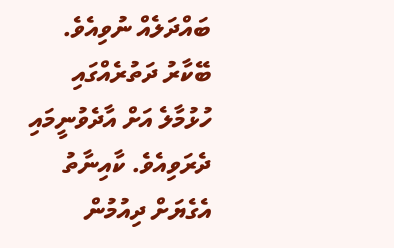ބައްދަލެއް ނުވިއެވެ. ބޭކާރު ދަތުރެއްގައި ހުޅުމާލެ އަށް އާދެވުނީމައި ދެރަވިއެވެ. ކާއިނާތު އެގެޔަށް ދިއުމުން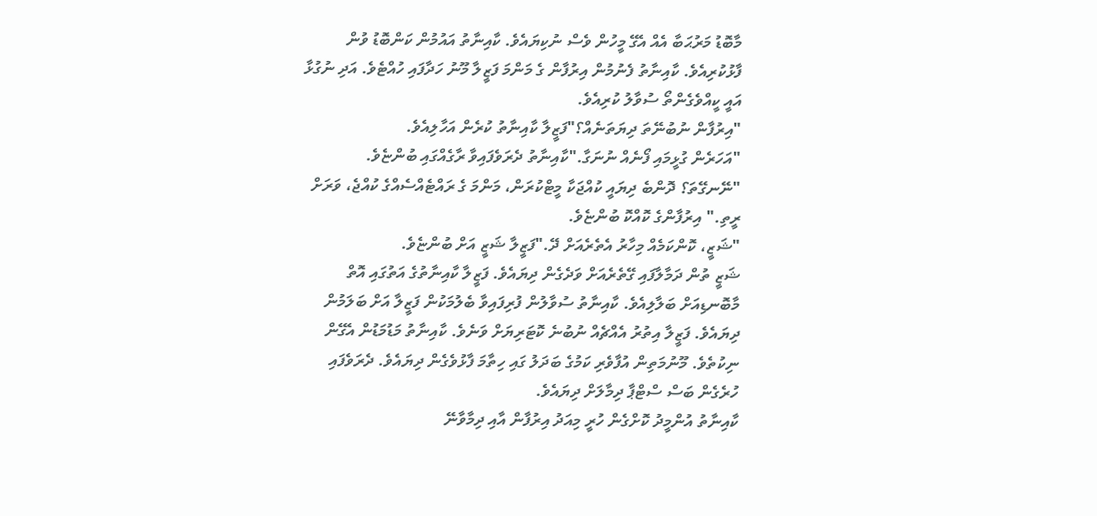މާބޮޑު މަރުޙަބާ އެއް އެގޭ މީހުން ވެސް ނުކިޔައެވެ. ކާއިނާތު އައުމުން ކަންބޮޑު ވުން ފާޅުކުރިއެވެ. ކާއިނާތު ފެނުމުން އިރުފާން ގެ މަންމަ ފަޒީލާ މޫނު ހަދާފައި ހުއްޓެވެ. އަދި ނުގުޅާ އައީ ކީއްވެގެންތޯ ސުވާލު ކުރިއެވެ.
"އިރުފާން ނުބުނޭތަ ދިޔަތަނެއް؟"ފަޒީލާ ކާއިނާތު ކުރެން އަހާލިއެވެ.
"އަހަރެން ގުޅީމައި ފޯނެއް ނުނަގާ."ކާއިނާތު ދެރަވެފައިވާ ރާގެއްގައި ބުންޏެވެ.
"ނޭނގޭތަ؟ ދޮންބެ ދިޔައީ ކުއްޖަކާ މީޓްކުރަން، މަންމަ ގެ ރައްޓެއްސެއްގެ ކުއްޖެ، ވަރަށް ރީތި." އިރުފާންގެ ކޮއްކޮ ބުންޏެވެ.
"ޝަޒީ، ކޮންކަމެއް މިހާރު އެތެރެއަށް ދޭ."ފަޒީލާ ޝަޒީ އަށް ބުންޏެވެ.
ޝަޒީ ތުން ދަމާލާފައި ގޭތެރެއަށް ވަދެގެން ދިޔައެވެ. ފަޒީލާ ކާއިނާތުގެ އަތުގައި އޮތް މާބޮނޑިއަށް ބަލާލިއެވެ. ކާއިނާތު ސުވާލުން ފުރިފައިވާ ބެލުމަކުން ފަޒީލާ އަށް ބަލަމުން ދިޔައެވެ. ފަޒީލާ އިތުރު އެއްޗެއް ނުބުނެ ކޮޓަރިޔަށް ވަނެވެ. ކާއިނާތު މަޑުމަޑުން އެގޭން ނިކުތެވެ. މޫނުމަތިން އުފާވެރި ކަމުގެ ބަދަލު ގައި ހިތާމަ ފާޅުވެގެން ދިޔައެވެ. ދެރަވެފައި ހުރެގެން ބަސް ސްޓްޕާ ދިމާލަށް ދިޔައެވެ.
ކާއިނާތު އުންމީދު ކޮށްގެން ހުރީ މިއަދު އިރުފާން އާއި ދިމާވާނޭ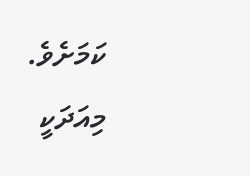ކަމަށެވެ. މިއަދަކީ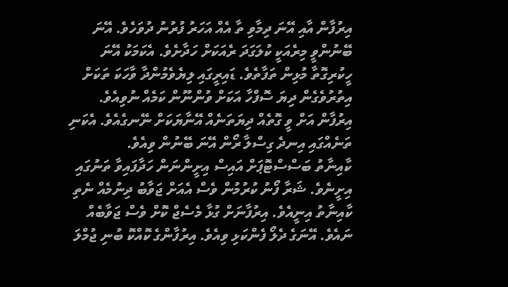އިރުފާން އާއި އޭނަ ދިމާވި ތާ އެއް އަހަރު ފުރުނު ދުވަހެވެ. އޭނަ ބޭނުންވީ މިރެއަކީ ކުލަގަދަ ރެއަކަށް ހަދާށެވެ. އެކަމަކު އޭނަ ހީކުރިގޮތާ މުޅިން ތަފާތެވެ. ޑައިރީގައި ލިޔެވެމުންދާ ވާހަކަ ތަކަށް އިތުރުވެގެން ދިޔަ ސޮފްހާ އަކަށް ވުންނޫން ކަމެއް ނުވިއެވެ. އިރުފާން އަށް ވީ ގޮތެއް ދިޔަތަނެއް އޭނާޔަކަށް ނޭނގެއެވެ. އެކަނި ތަނެއްގައި އިނދެ ގިސްލާ ރޯން އޭނަ ބޭނުން ވިއެވެ.
ކާއިނާތު ބަސްސްޓޮޕަށް އައިސް އިށީންނަން ހަދާފައިވާ ތަނުގައި އިށީނެވެ. ޝަރާ ފޯނު ކުރުމުން ވެސް އެއަށް ޖަވާބު ދިނުމެއް ނެތި ކާއިނާތު އިނީއެވެ. އިރުފާނަށް ގުޅާ މެސެޖް ކޮށް ވެސް ޖަވާބެއް ނައެވެ. އޭނަގެ ދެލޯ ފެންކަޅި ވިއެވެ. އިރުފާންގެ ކޮއްކޮ ބުނި ޖުމްލަ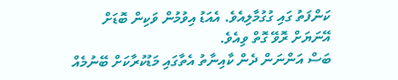ކަންފަތު ގައި ގުގުމާލިއެވެ. އެއަޑު އިވުމުން ވަކިން ބޮޑަށް އޭނަޔަށް ރޮވޭ ގޮތް ވިއެވެ.
ބަސް އަންނަން ދެން ކާއިނާތު އެތާގައި މަޑުކުރާކަށް ބޭނުމެއް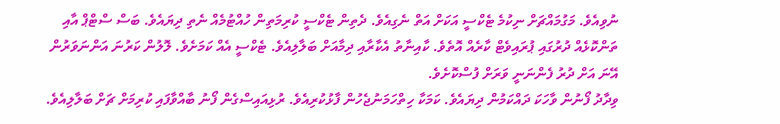ނުވިއެވެ. މަގުމައްޗަށް ނިކުމެ ޓެކްސީ އަކަށް އަތް ނެގިއެވެ. ދެތިން ޓެކްސީ ކުރިމަތިން ހުއްޓުމެއް ނެތި ދިޔައެވެ. ބަސް ސްޓްޕް އާއި ތަންކޮޅެއް ދުރުގައި ޕުރައިވެޓް ކާރެއް އޮތެވެ. ކާއިނާތު އެކާރާއި ދިމާއަށް ބަލާލިއެވެ. ޓެކްސީ އެއް ކަމަށެވެ. ލޮލުން ކަރުނަ އަންނަވަރުން އޭނަ އަށް ދުރު ފެންނަނީ ވަރަށް ފުސްކޮށެވެ.
ވިދާދު ފޯނުން ވާހަކަ ދައްކަމުން ދިޔައެވެ. ކަމަކާ ހިތްހަމަނުޖެހުން ފާޅުކުރިއެވެ. ރުޅިއައިސްގެން ފޯނު ބާއްވާފައި ކުރިމަށް ޗަށް ބަލާލިއެވެ.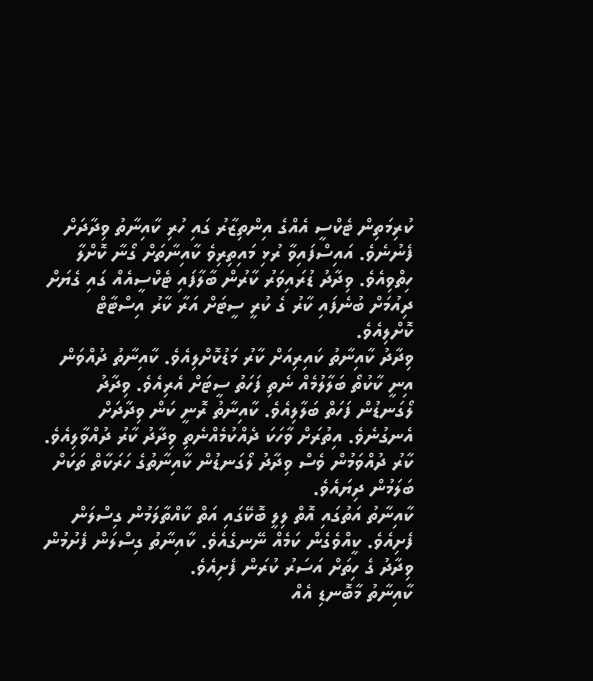ކުރިމަތިން ޓެކްސީ އެއްގެ އިންތިޒާރު ގައި ހުރި ކާއިނާތު ވިދާދަށް ފެނުނެވެ. އައިސްފައިވާ ރުޅި މައިތިރިވެ ކާއިނާތަށް ގޯނާ ކޮށްލާ ހިތްވިއެވެ. ވިދާދު ޑުރައިވަރު ކާރުން ބާލާފައި ޓެކްސީއެއް ގައި ގެޔަށް ދިއުމަށް ބުނެފައި ކާރު ގެ ކުރީ ސީޓަށް އަރާ ކާރު އިސްޓާޓް ކޮށްލިއެވެ.
ވިދާދު ކާއިނާތު ކައިރިއަށް ކާރު މަޑުކޮށްލިއެވެ. ކާއިނާތު ދުއްވަން އިނީ ކާކުތޯ ބަލާލުމެއް ނެތި ފަހަތު ސީޓަށް އެރިއެވެ. ވިދާދު ލޯގަނޑުން ފަހަތް ބަލާލިއެވެ. ކާއިނާތު ރޮނީ ކަން ވިދާދަށް އެނގުނެވެ. އިތުރަށް ވާހަކަ ދެއްކުމެއްނެތި ވިދާދު ކާރު ދުއްވާލިއެވެ. ކާރު ދުއްވަމުން ވެސް ވިދާދު ލޯގަނޑުން ކާއިނާތުގެ ހަރަކާތް ތަކަށް ބަލަމުން ދިޔައެވެ.
ކާއިނާތު އަތުގައި އޮތް ލިލީ ބޮކޭގައި އަތް ކާއްތާލަމުން ގިސްލަން ފެށިއެވެ. ކީއްވެގެން ކަމެއް ނޭނގެއެވެ. ކާއިނާތު ގިސްލަން ފެށުމުން ވިދާދު ގެ ހިތަށް އަސަރު ކުރަން ފެށިއެވެ.
ކާއިނާތު މާބޮނޑި އެއް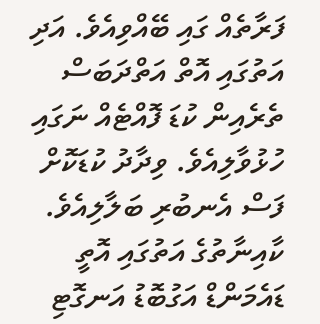ފަރާތެއް ގައި ބޭއްވިއެވެ. އަދި އަތުގައި އޮތް އަތްދަބަސް ތެރެއިން ކުޑަ ފޮއްޓެއް ނަގައި ހުޅުވާލިއެވެ. ވިދާދު ކުޑަކޮށް ފަސް އެނބުރި ބަލާލިއެވެ. ކާއިނާތުގެ އަތުގައި އޮތީ ޑައެމަންޑް އަގުބޮޑު އަނގޮޓި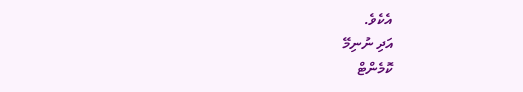އެކެވެ.
އަދި ނުނިމޭ
ކޮމެންޓް